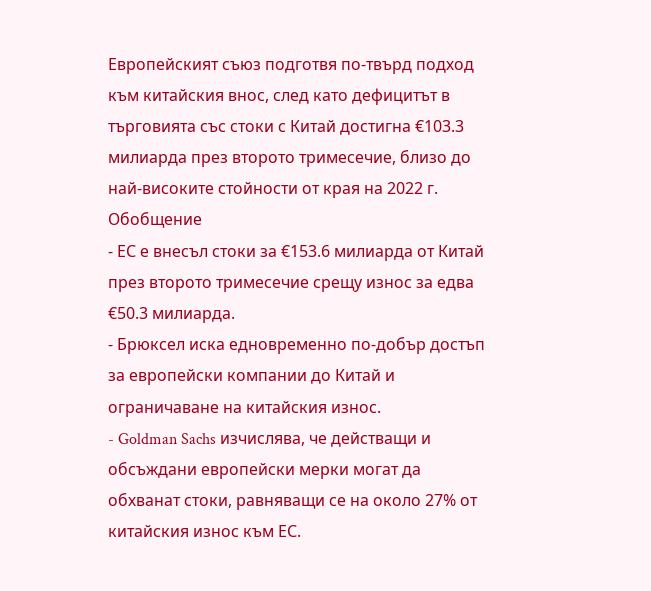Eвропейският съюз подготвя по-твърд подход към китайския внос, след като дефицитът в търговията със стоки с Китай достигна €103.3 милиарда през второто тримесечие, близо до най-високите стойности от края на 2022 г.
Обобщение
- ЕС е внесъл стоки за €153.6 милиарда от Китай през второто тримесечие срещу износ за едва €50.3 милиарда.
- Брюксел иска едновременно по-добър достъп за европейски компании до Китай и ограничаване на китайския износ.
- Goldman Sachs изчислява, че действащи и обсъждани европейски мерки могат да обхванат стоки, равняващи се на около 27% от китайския износ към ЕС.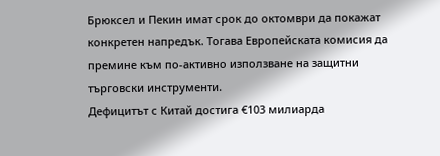Брюксел и Пекин имат срок до октомври да покажат конкретен напредък. Тогава Европейската комисия да премине към по-активно използване на защитни търговски инструменти.
Дефицитът с Китай достига €103 милиарда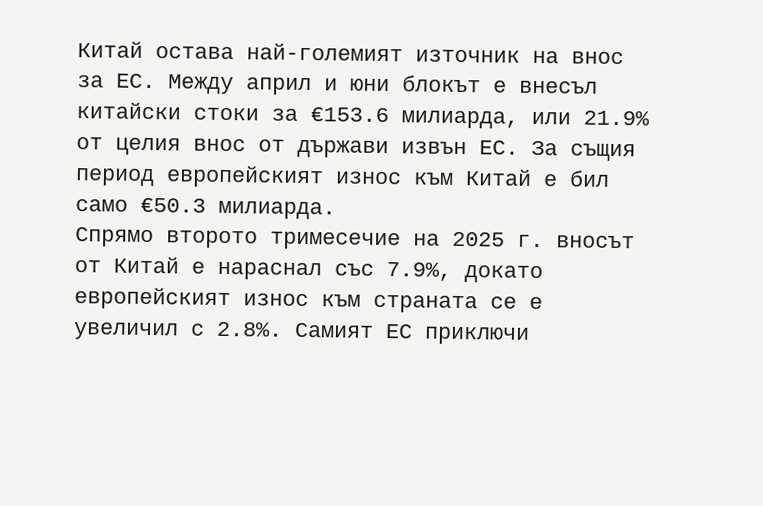Китай остава най-големият източник на внос за ЕС. Между април и юни блокът е внесъл китайски стоки за €153.6 милиарда, или 21.9% от целия внос от държави извън ЕС. За същия период европейският износ към Китай е бил само €50.3 милиарда.
Спрямо второто тримесечие на 2025 г. вносът от Китай е нараснал със 7.9%, докато европейският износ към страната се е увеличил с 2.8%. Самият ЕС приключи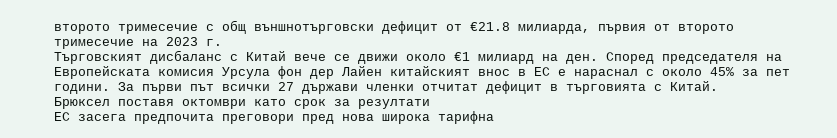второто тримесечие с общ външнотърговски дефицит от €21.8 милиарда, първия от второто тримесечие на 2023 г.
Търговският дисбаланс с Китай вече се движи около €1 милиард на ден. Според председателя на Европейската комисия Урсула фон дер Лайен китайският внос в ЕС е нараснал с около 45% за пет години. За първи път всички 27 държави членки отчитат дефицит в търговията с Китай.
Брюксел поставя октомври като срок за резултати
ЕС засега предпочита преговори пред нова широка тарифна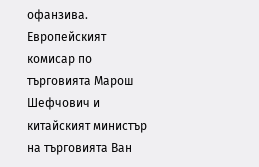офанзива. Европейският комисар по търговията Марош Шефчович и китайският министър на търговията Ван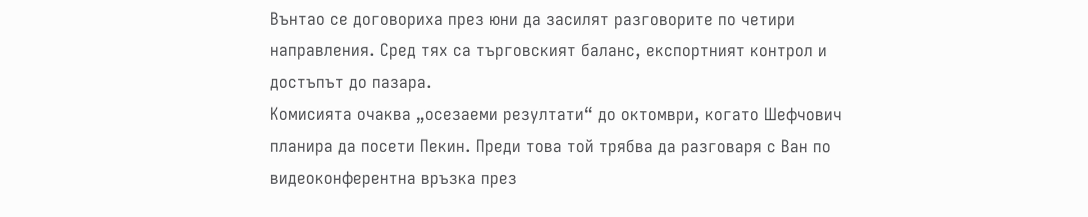Вънтао се договориха през юни да засилят разговорите по четири направления. Сред тях са търговският баланс, експортният контрол и достъпът до пазара.
Комисията очаква „осезаеми резултати“ до октомври, когато Шефчович планира да посети Пекин. Преди това той трябва да разговаря с Ван по видеоконферентна връзка през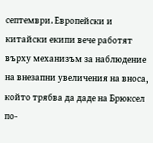септември. Европейски и китайски екипи вече работят върху механизъм за наблюдение на внезапни увеличения на вноса, който трябва да даде на Брюксел по-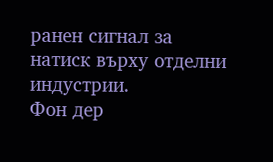ранен сигнал за натиск върху отделни индустрии.
Фон дер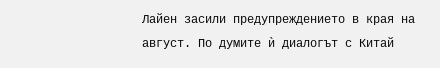Лайен засили предупреждението в края на август. По думите ѝ диалогът с Китай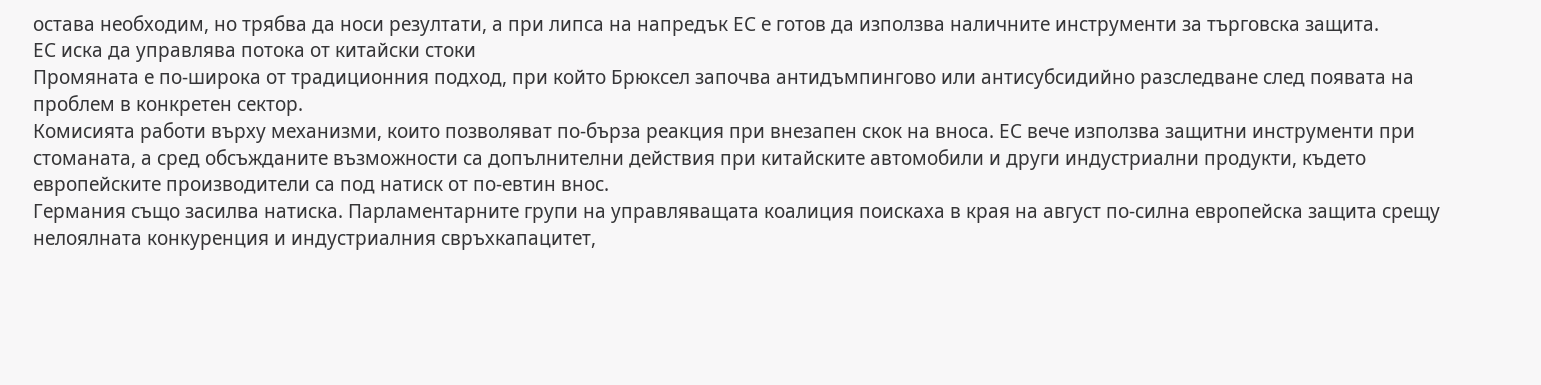остава необходим, но трябва да носи резултати, а при липса на напредък ЕС е готов да използва наличните инструменти за търговска защита.
ЕС иска да управлява потока от китайски стоки
Промяната е по-широка от традиционния подход, при който Брюксел започва антидъмпингово или антисубсидийно разследване след появата на проблем в конкретен сектор.
Комисията работи върху механизми, които позволяват по-бърза реакция при внезапен скок на вноса. ЕС вече използва защитни инструменти при стоманата, а сред обсъжданите възможности са допълнителни действия при китайските автомобили и други индустриални продукти, където европейските производители са под натиск от по-евтин внос.
Германия също засилва натиска. Парламентарните групи на управляващата коалиция поискаха в края на август по-силна европейска защита срещу нелоялната конкуренция и индустриалния свръхкапацитет,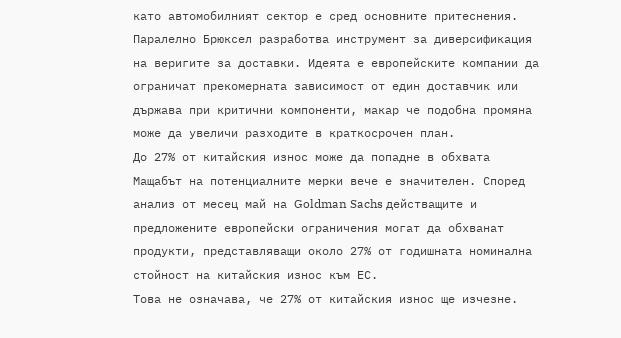като автомобилният сектор е сред основните притеснения.
Паралелно Брюксел разработва инструмент за диверсификация на веригите за доставки. Идеята е европейските компании да ограничат прекомерната зависимост от един доставчик или държава при критични компоненти, макар че подобна промяна може да увеличи разходите в краткосрочен план.
До 27% от китайския износ може да попадне в обхвата
Мащабът на потенциалните мерки вече е значителен. Според анализ от месец май на Goldman Sachs действащите и предложените европейски ограничения могат да обхванат продукти, представляващи около 27% от годишната номинална стойност на китайския износ към ЕС.
Това не означава, че 27% от китайския износ ще изчезне.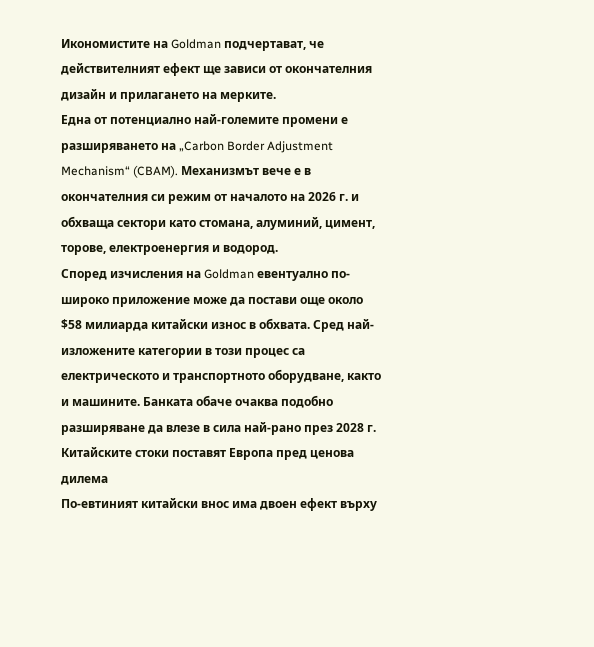Икономистите на Goldman подчертават, че действителният ефект ще зависи от окончателния дизайн и прилагането на мерките.
Една от потенциално най-големите промени е разширяването на „Carbon Border Adjustment Mechanism“ (CBAM). Механизмът вече е в окончателния си режим от началото на 2026 г. и обхваща сектори като стомана, алуминий, цимент, торове, електроенергия и водород.
Според изчисления на Goldman евентуално по-широко приложение може да постави още около $58 милиарда китайски износ в обхвата. Сред най-изложените категории в този процес са електрическото и транспортното оборудване, както и машините. Банката обаче очаква подобно разширяване да влезе в сила най-рано през 2028 г.
Китайските стоки поставят Европа пред ценова дилема
По-евтиният китайски внос има двоен ефект върху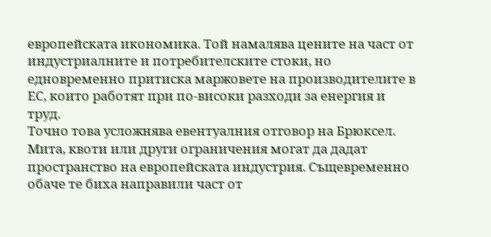европейската икономика. Той намалява цените на част от индустриалните и потребителските стоки, но едновременно притиска маржовете на производителите в ЕС, които работят при по-високи разходи за енергия и труд.
Точно това усложнява евентуалния отговор на Брюксел. Мита, квоти или други ограничения могат да дадат пространство на европейската индустрия. Същевременно обаче те биха направили част от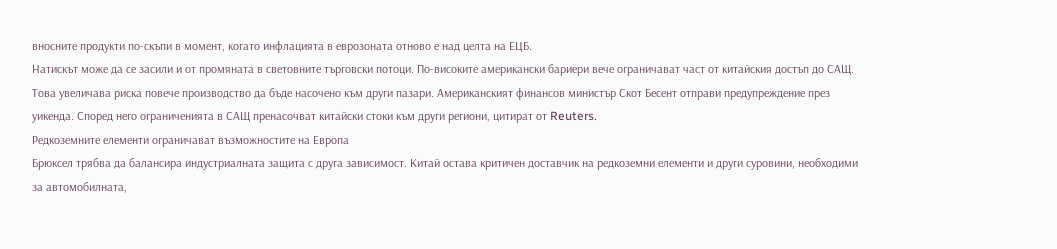вносните продукти по-скъпи в момент, когато инфлацията в еврозоната отново е над целта на ЕЦБ.
Натискът може да се засили и от промяната в световните търговски потоци. По-високите американски бариери вече ограничават част от китайския достъп до САЩ. Това увеличава риска повече производство да бъде насочено към други пазари. Американският финансов министър Скот Бесент отправи предупреждение през уикенда. Според него ограниченията в САЩ пренасочват китайски стоки към други региони, цитират от Reuters.
Редкоземните елементи ограничават възможностите на Европа
Брюксел трябва да балансира индустриалната защита с друга зависимост. Китай остава критичен доставчик на редкоземни елементи и други суровини, необходими за автомобилната,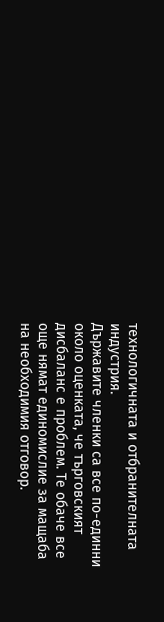технологичната и отбранителната индустрия.
Държавите членки са все по-единни около оценката, че търговският дисбаланс е проблем. Те обаче все още нямат единомислие за мащаба на необходимия отговор.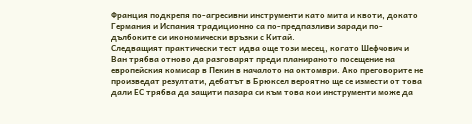Франция подкрепя по-агресивни инструменти като мита и квоти, докато Германия и Испания традиционно са по-предпазливи заради по-дълбоките си икономически връзки с Китай.
Следващият практически тест идва още този месец, когато Шефчович и Ван трябва отново да разговарят преди планираното посещение на европейския комисар в Пекин в началото на октомври. Ако преговорите не произведат резултати, дебатът в Брюксел вероятно ще се измести от това дали ЕС трябва да защити пазара си към това кои инструменти може да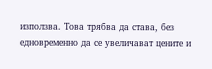използва. Това трябва да става, без едновременно да се увеличават цените и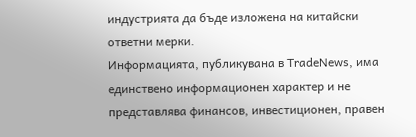индустрията да бъде изложена на китайски ответни мерки.
Информацията, публикувана в TradeNews, има единствено информационен характер и не представлява финансов, инвестиционен, правен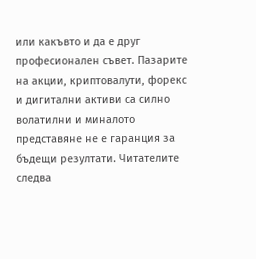или какъвто и да е друг професионален съвет. Пазарите на акции, криптовалути, форекс и дигитални активи са силно волатилни и миналото представяне не е гаранция за бъдещи резултати. Читателите следва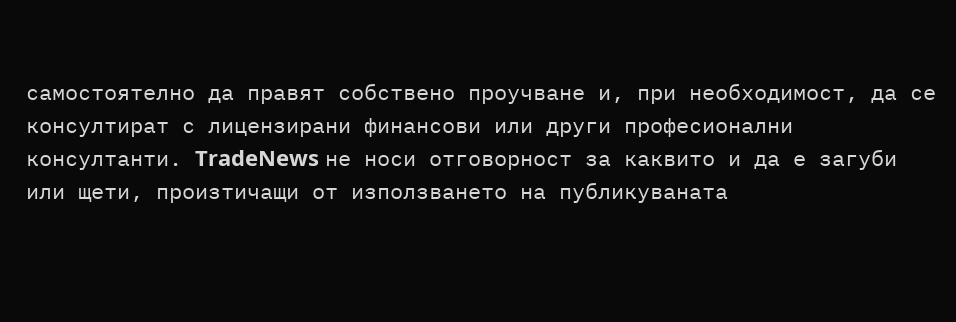самостоятелно да правят собствено проучване и, при необходимост, да се консултират с лицензирани финансови или други професионални консултанти. TradeNews не носи отговорност за каквито и да е загуби или щети, произтичащи от използването на публикуваната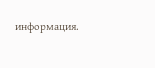информация.